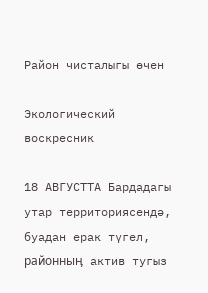Район чисталыгы өчен

Экологический воскресник

18 АВГУСТТА Бардадагы утар территориясендә, буадан ерак түгел, районныӊ актив тугыз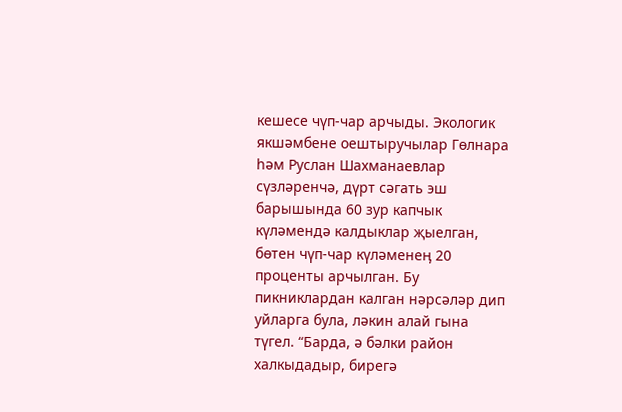кешесе чүп-чар арчыды. Экологик якшәмбене оештыручылар Гөлнара hәм Руслан Шахманаевлар сүзләренчә, дүрт сәгать эш барышында 60 зур капчык күләмендә калдыклар җыелган, бөтен чүп-чар күләменеӊ 20 проценты арчылган. Бу пикниклардан калган нәрсәләр дип уйларга була, ләкин алай гына түгел. “Барда, ә бәлки район халкыдадыр, бирегә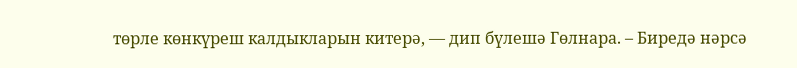төрле көнкүреш калдыкларын китерә, — дип бүлешә Гөлнара. – Биредә нәрсә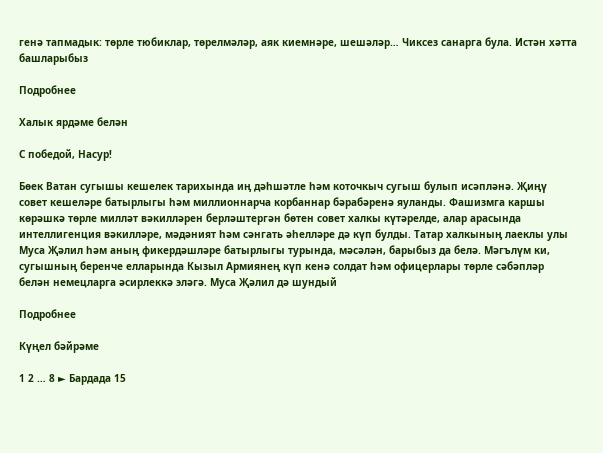генә тапмадык: төрле тюбиклар, төрелмәләр, аяк киемнәре, шешәләр… Чиксез санарга була. Истән хәтта башларыбыз

Подробнее

Халык ярдәме белән

С победой, Насур!

Бөек Ватан сугышы кешелек тарихында иӊ дәhшәтле hәм коточкыч сугыш булып исәпләнә. Җиӊү совет кешеләре батырлыгы hәм миллионнарча корбаннар бәрабәренә яуланды. Фашизмга каршы көрәшкә төрле милләт вәкилләрен берләштергән бөтен совет халкы күтәрелде, алар арасында интеллигенция вәкилләре, мәдәният hәм сәнгать әhелләре дә күп булды. Татар халкыныӊ лаеклы улы Муса Җәлил hәм аныӊ фикердәшләре батырлыгы турында, мәсәлән, барыбыз да белә. Мәгълүм ки, сугышныӊ беренче елларында Кызыл Армиянеӊ күп кенә солдат hәм офицерлары төрле сәбәпләр белән немецларга әсирлеккә эләгә. Муса Җәлил дә шундый

Подробнее

Күңел бәйрәме

1 2 … 8 ► Бардада 15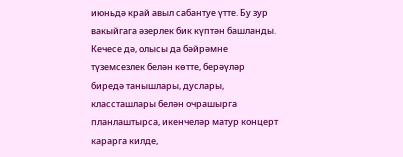июньдә край авыл сабантуе үтте. Бу зур вакыйгага әзерлек бик күптән башланды. Кечесе дә, олысы да бәйрәмне түземсезлек белән көтте, берәүләр биредә танышлары, дуслары, классташлары белән очрашырга планлаштырса, икенчеләр матур концерт карарга килде,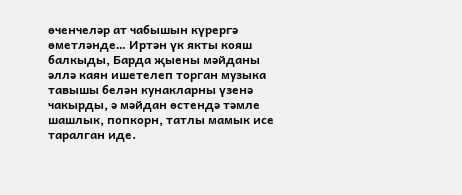өченчеләр ат чабышын күрергә өметләнде… Иртән үк якты кояш балкыды, Барда җыены мәйданы әллә каян ишетелеп торган музыка тавышы белән кунакларны үзенә чакырды, ә мәйдан өстендә тәмле шашлык, попкорн, татлы мамык исе таралган иде.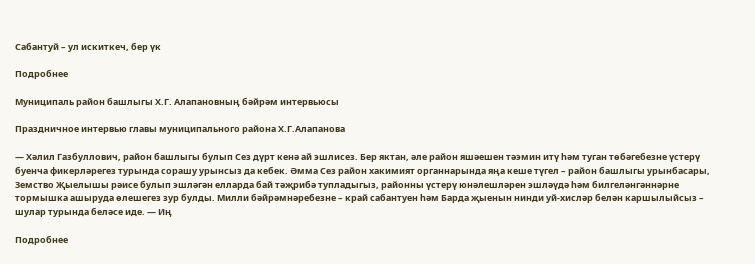Сабантуй – ул искиткеч, бер үк

Подробнее

Муниципаль район башлыгы Х.Г. Алапановныӊ бәйрәм интервьюсы

Праздничное интервью главы муниципального района Х.Г.Алапанова

— Хәлил Газбуллович, район башлыгы булып Сез дүрт кенә ай эшлисез. Бер яктан, әле район яшәешен тәэмин итү hәм туган төбәгебезне үстерү буенча фикерләрегез турында сорашу урынсыз да кебек. Әмма Сез район хакимият органнарында яӊа кеше түгел – район башлыгы урынбасары, Земство Җыелышы рәисе булып эшләгән елларда бай тәҗрибә тупладыгыз, районны үстерү юнәлешләрен эшләүдә hәм билгеләнгәннәрне тормышка ашыруда өлешегез зур булды. Милли бәйрәмнәребезне – край сабантуен hәм Барда җыенын нинди уй-хисләр белән каршылыйсыз – шулар турында беләсе иде. — Иӊ

Подробнее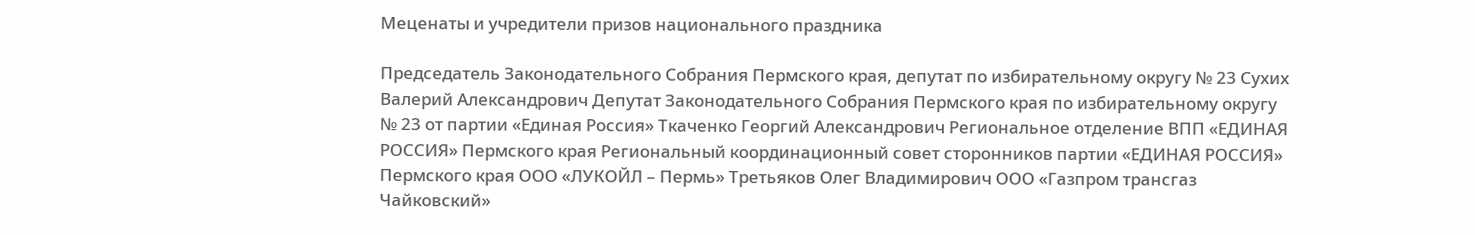Меценаты и учредители призов национального праздника

Председатель Законодательного Собрания Пермского края, депутат по избирательному округу № 23 Сухих Валерий Александрович Депутат Законодательного Собрания Пермского края по избирательному округу № 23 от партии «Единая Россия» Ткаченко Георгий Александрович Региональное отделение ВПП «ЕДИНАЯ РОССИЯ» Пермского края Региональный координационный совет сторонников партии «ЕДИНАЯ РОССИЯ» Пермского края ООО «ЛУКОЙЛ – Пермь» Третьяков Олег Владимирович ООО «Газпром трансгаз Чайковский»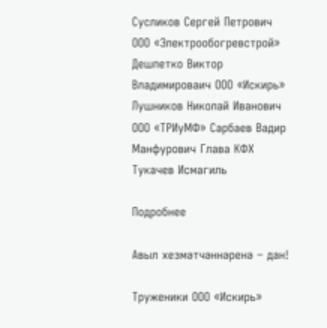Сусликов Сергей Петрович ООО «Электрообогревстрой» Дешпетко Виктор Владимироваич ООО «Искирь» Лушников Николай Иванович ООО «ТРИуМФ» Сарбаев Вадир Манфурович Глава КФХ Тукачев Исмагиль

Подробнее

Авыл хезмәтчәннәренә – дан!

Труженики ООО «Искирь»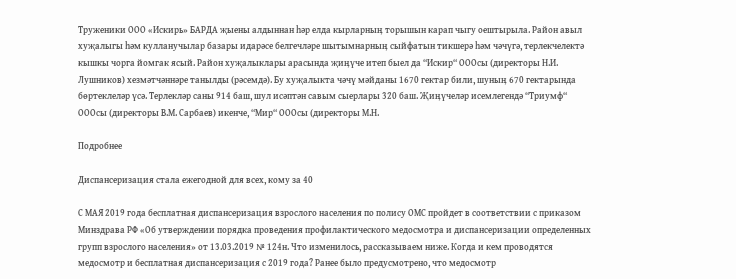Труженики ООО «Искирь» БАРДА җыены алдыннан hәр елда кырларныӊ торышын карап чыгу оештырыла. Район авыл хуҗалыгы hәм кулланучылар базары идарәсе белгечләре шытымнарныӊ сыйфатын тикшерә hәм чәчүгә, терлекчелектә кышкы чорга йомгак ясый. Район хуҗалыклары арасында җиӊүче итеп быел да “Искир“ ОООсы (директоры Н.И. Лушников) хезмәтчәннәре танылды (рәсемдә). Бу хуҗалыкта чәчү мәйданы 1670 гектар били, шуныӊ 670 гектарында бөртеклеләр үсә. Терлекләр саны 914 баш, шул исәптән савым сыерлары 320 баш. Җиӊүчеләр исемлегендә “Триумф“ ОООсы (директоры В.М. Сарбаев) икенче, “Мир“ ОООсы (директоры М.Н.

Подробнее

Диспансеризация стала ежегодной для всех, кому за 40

С МАЯ 2019 года бесплатная диспансеризация взрослого населения по полису ОМС пройдет в соответствии с приказом Минздрава РФ «Об утверждении порядка проведения профилактического медосмотра и диспансеризации определенных групп взрослого населения» от 13.03.2019 № 124н. Что изменилось, рассказываем ниже. Когда и кем проводятся медосмотр и бесплатная диспансеризация с 2019 года? Ранее было предусмотрено, что медосмотр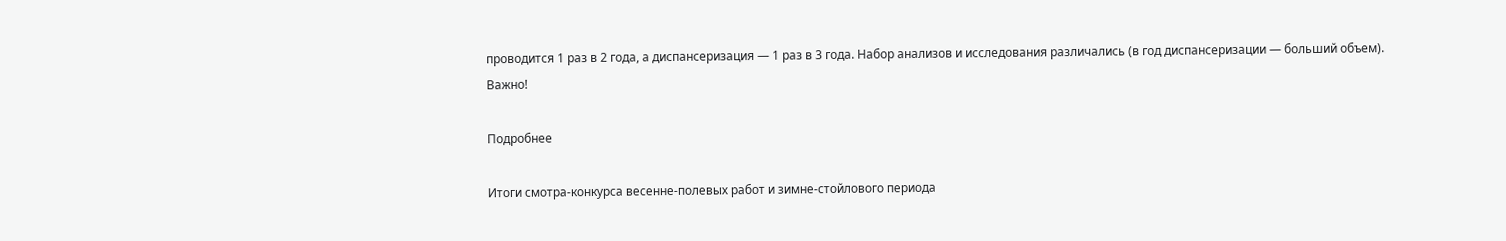проводится 1 раз в 2 года, а диспансеризация — 1 раз в 3 года. Набор анализов и исследования различались (в год диспансеризации — больший объем). Важно!

Подробнее

Итоги смотра-конкурса весенне-полевых работ и зимне-стойлового периода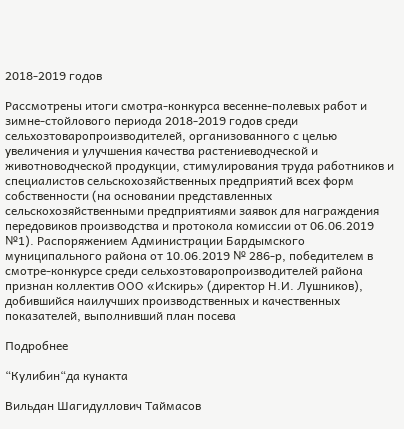2018-2019 годов

Рассмотрены итоги смотра-конкурса весенне-полевых работ и зимне-стойлового периода 2018-2019 годов среди сельхозтоваропроизводителей, организованного с целью увеличения и улучшения качества растениеводческой и животноводческой продукции, стимулирования труда работников и специалистов сельскохозяйственных предприятий всех форм собственности (на основании представленных сельскохозяйственными предприятиями заявок для награждения передовиков производства и протокола комиссии от 06.06.2019 №1). Распоряжением Администрации Бардымского муниципального района от 10.06.2019 № 286-р, победителем в смотре-конкурсе среди сельхозтоваропроизводителей района признан коллектив ООО «Искирь» (директор Н.И. Лушников), добившийся наилучших производственных и качественных показателей, выполнивший план посева

Подробнее

“Кулибин“да кунакта

Вильдан Шагидуллович Таймасов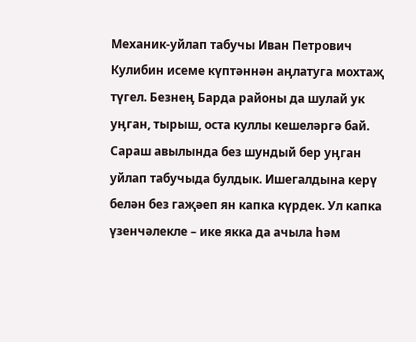Механик-уйлап табучы Иван Петрович Кулибин исеме күптәннән аӊлатуга мохтаҗ түгел. Безнеӊ Барда районы да шулай ук уӊган, тырыш, оста куллы кешеләргә бай. Сараш авылында без шундый бер уӊган уйлап табучыда булдык. Ишегалдына керү белән без гаҗәеп ян капка күрдек. Ул капка үзенчәлекле – ике якка да ачыла hәм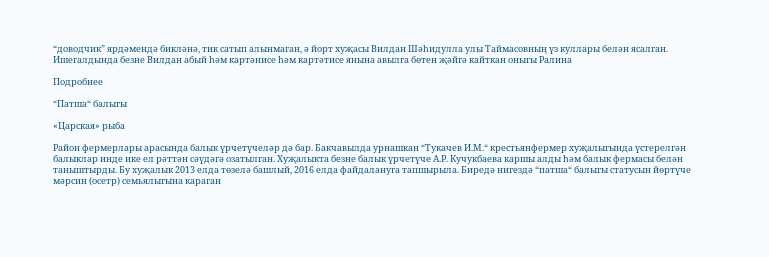“доводчик” ярдәмендә бикләнә, тик сатып алынмаган, ә йорт хуҗасы Вилдан Шәhидулла улы Таймасовныӊ үз куллары белән ясалган. Ишегалдында безне Вилдан абый hәм картәнисе hәм картәтисе янына авылга бөтен җәйгә кайткан оныгы Ралина

Подробнее

“Патша“ балыгы

«Царская» рыба

Район фермерлары арасында балык үрчетүчеләр дә бар. Бакчавылда урнашкан “Тукачев И.М.“ крестьянфермер хуҗалыгында үстерелгән балыклар инде ике ел рәттән сәүдәгә озатылган. Хуҗалыкта безне балык үрчетүче А.Р. Кучукбаева каршы алды hәм балык фермасы белән таныштырды. Бу хуҗалык 2013 елда төзелә башлый, 2016 елда файдалануга тапшырыла. Биредә нигездә “патша“ балыгы статусын йөртүче мәрсин (осетр) семьялыгына караган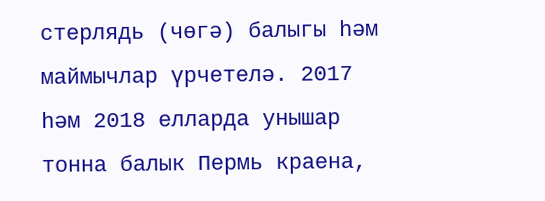стерлядь (чөгә) балыгы hәм маймычлар үрчетелә. 2017 hәм 2018 елларда унышар тонна балык Пермь краена,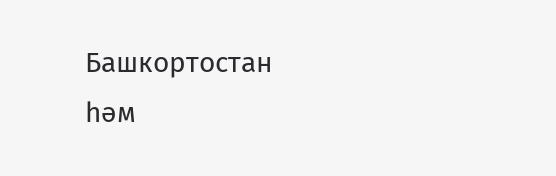Башкортостан hәм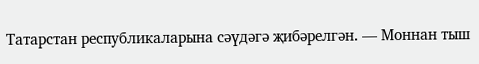Татарстан республикаларына сәүдәгә җибәрелгән. — Моннан тыш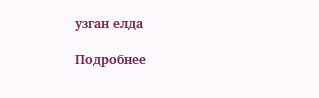узган елда

Подробнее